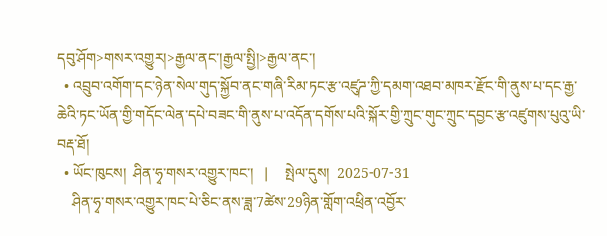དབུ་ཤོག>གསར་འགྱུར།>རྒྱལ་ནང་།རྒྱལ་སྤྱི།>རྒྱལ་ནང་།
  • འབྲུབ་འགོག་དང་ཉེན་སེལ་གུད་སྐྱོབ་ནང་གཞི་རིམ་ཏང་རྩ་འཛུཌ་ཀྱི་དམག་འཐབ་མཁར་རྫོང་གི་ནུས་པ་དང་རྒྱ་ཆེའི་ཏང་ཡོན་གྱི་གདོང་ལེན་དཔེ་བཟང་གི་ནུས་པ་འདོན་དགོས་པའི་སྐོར་གྱི་ཀྲུང་གུང་ཀྲུང་དབྱང་རྩ་འཛུགས་པུའུ་ཡི་བརྡ་ཐོ།
  • ཡོང་ཁུངས།  ཤིན་ཧྭ་གསར་འགྱུར་ཁང་།   |     སྤེལ་དུས།  2025-07-31
    ཤིན་ཧྭ་གསར་འགྱུར་ཁང་པེ་ཅིང་ནས་ཟླ་7ཚེས་29ཉིན་གློག་འཕྲིན་འབྱོར་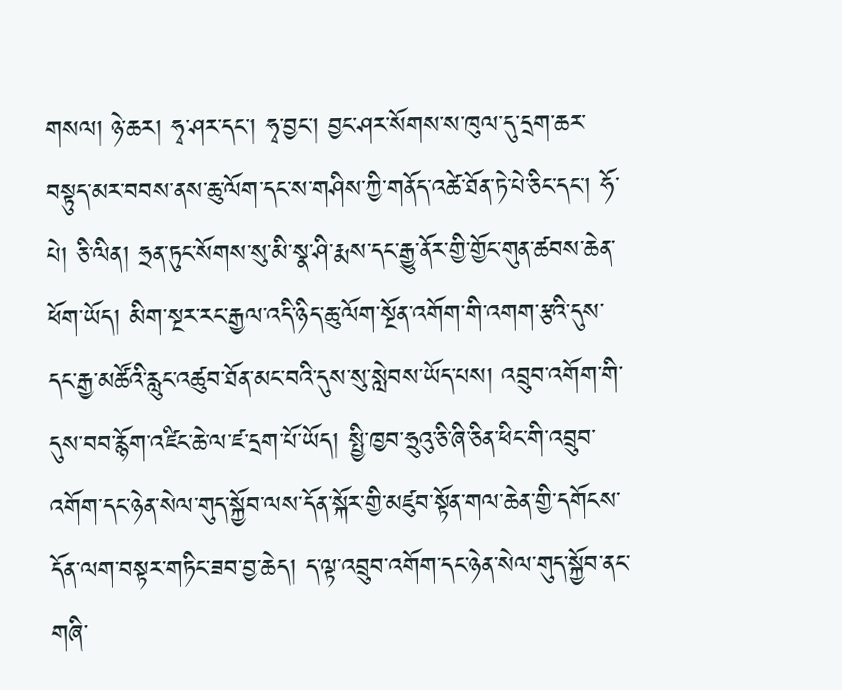གསལ། ཉེ་ཆར། ཧྭ་ཤར་དང་། ཧྭ་བྱང་། བྱང་ཤར་སོགས་ས་ཁུལ་དུ་དྲག་ཆར་བསྟུད་མར་བབས་ནས་ཆུ་ལོག་དང་ས་གཤིས་ཀྱི་གནོད་འཚེ་ཐོན་ཏེ་པེ་ཅིང་དང་། ཧོ་པེ། ཅི་ལིན། ཧྲན་ཏུང་སོགས་སུ་མི་སྣ་ཤི་རྨས་དང་རྒྱུ་ནོར་གྱི་གྱོང་གུན་ཚབས་ཆེན་ཕོག་ཡོད། མིག་སྔར་རང་རྒྱལ་འདི་ཉིད་ཆུ་ལོག་སྔོན་འགོག་གི་འགག་རྩའི་དུས་དང་རྒྱ་མཚོའི་རླུང་འཚུབ་ཐོན་མང་བའི་དུས་སུ་སླེབས་ཡོད་པས། འབྲུབ་འགོག་གི་དུས་བབ་རྙོག་འཛིང་ཆེ་ལ་ཛ་དྲག་པོ་ཡོད། སྤྱི་ཁྱབ་ཧྲུའུ་ཅི་ཞི་ཅིན་ཕིང་གི་འབྲུབ་འགོག་དང་ཉེན་སེལ་གུད་སྐྱོབ་ལས་དོན་སྐོར་གྱི་མཛུབ་སྟོན་གལ་ཆེན་གྱི་དགོངས་དོན་ལག་བསྟར་གཏིང་ཟབ་བྱ་ཆེད། ད་ལྟ་འབྲུབ་འགོག་དང་ཉེན་སེལ་གུད་སྐྱོབ་ནང་གཞི་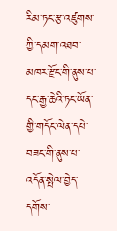རིམ་ཏང་རྩ་འཛུགས་ཀྱི་དམག་འཐབ་མཁར་རྫོང་གི་ནུས་པ་དང་རྒྱ་ཆེའི་ཏང་ཡོན་གྱི་གདོང་ལེན་དཔེ་བཟང་གི་ནུས་པ་འདོན་སྤེལ་བྱེད་དགོས་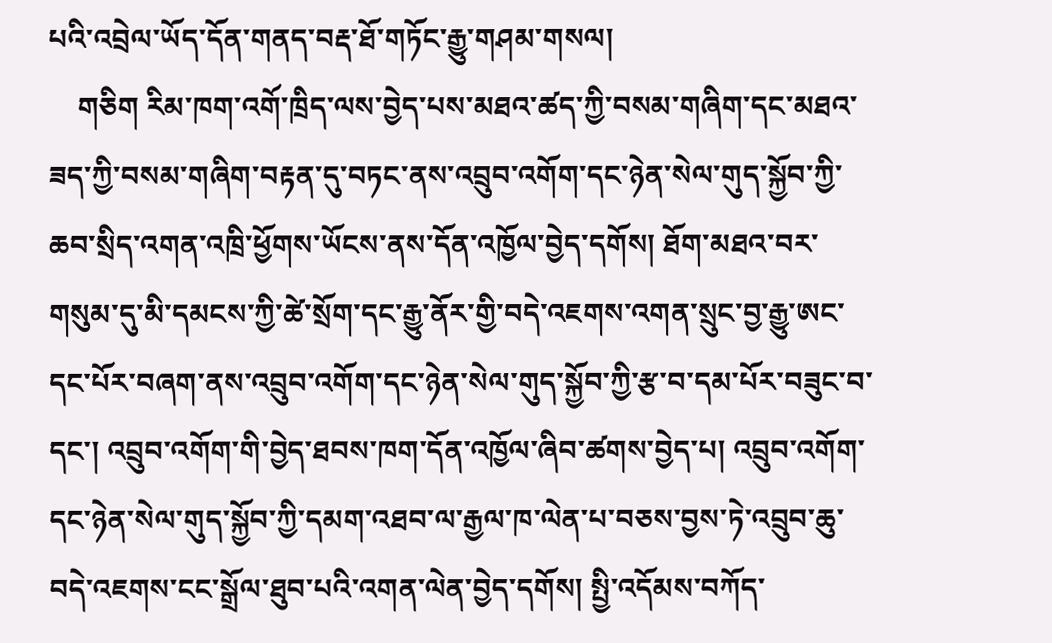པའི་འབྲེལ་ཡོད་དོན་གནད་བརྡ་ཐོ་གཏོང་རྒྱུ་གཤམ་གསལ།
    གཅིག རིམ་ཁག་འགོ་ཁྲིད་ལས་བྱེད་པས་མཐའ་ཚད་ཀྱི་བསམ་གཞིག་དང་མཐའ་ཟད་ཀྱི་བསམ་གཞིག་བརྟན་དུ་བཏང་ནས་འབྲུབ་འགོག་དང་ཉེན་སེལ་གུད་སྐྱོབ་ཀྱི་ཆབ་སྲིད་འགན་འཁྲི་ཕྱོགས་ཡོངས་ནས་དོན་འཁྱོལ་བྱེད་དགོས། ཐོག་མཐའ་བར་གསུམ་དུ་མི་དམངས་ཀྱི་ཚེ་སྲོག་དང་རྒྱུ་ནོར་གྱི་བདེ་འཇགས་འགན་སྲུང་བྱ་རྒྱུ་ཨང་དང་པོར་བཞག་ནས་འབྲུབ་འགོག་དང་ཉེན་སེལ་གུད་སྐྱོབ་ཀྱི་རྩ་བ་དམ་པོར་བཟུང་བ་དང་། འབྲུབ་འགོག་གི་བྱེད་ཐབས་ཁག་དོན་འཁྱོལ་ཞིབ་ཚགས་བྱེད་པ། འབྲུབ་འགོག་དང་ཉེན་སེལ་གུད་སྐྱོབ་ཀྱི་དམག་འཐབ་ལ་རྒྱལ་ཁ་ལེན་པ་བཅས་བྱས་ཏེ་འབྲུབ་ཆུ་བདེ་འཇགས་ངང་སྒྲོལ་ཐུབ་པའི་འགན་ལེན་བྱེད་དགོས། སྤྱི་འདོམས་བཀོད་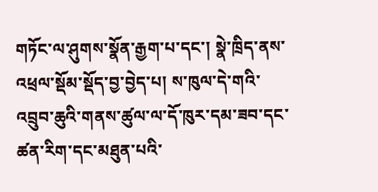གཏོང་ལ་ཤུགས་སྣོན་རྒྱག་པ་དང་། སྣེ་ཁྲིད་ནས་འཕྲལ་སྡོམ་སྡོད་བྱ་བྱེད་པ། ས་ཁུལ་དེ་གའི་འབྲུབ་ཆུའི་གནས་ཚུལ་ལ་དོ་ཁུར་དམ་ཟབ་དང་ཚན་རིག་དང་མཐུན་པའི་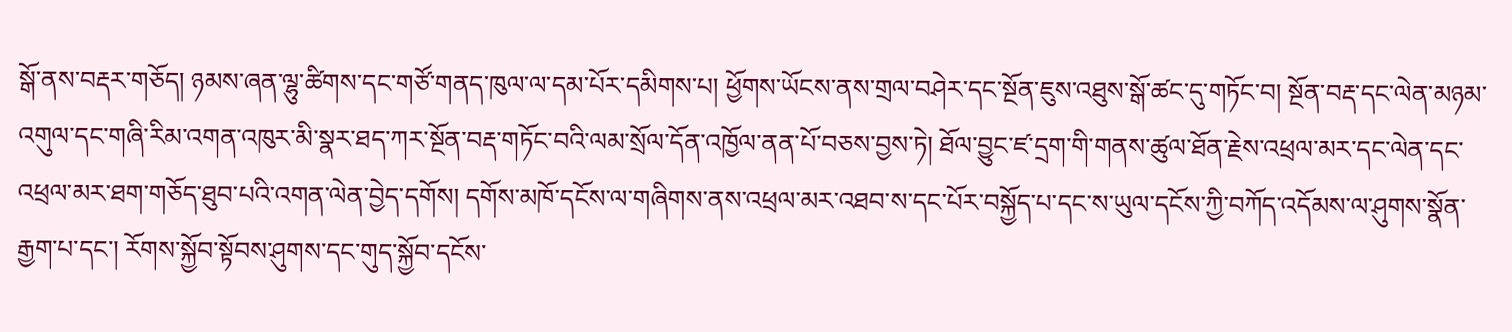སྒོ་ནས་བརྡར་གཅོད། ཉམས་ཞན་ལྷུ་ཚིགས་དང་གཙོ་གནད་ཁུལ་ལ་དམ་པོར་དམིགས་པ། ཕྱོགས་ཡོངས་ནས་གྲལ་བཤེར་དང་སྔོན་ཇུས་འཐུས་སྒོ་ཚང་དུ་གཏོང་བ། སྔོན་བརྡ་དང་ལེན་མཉམ་འགུལ་དང་གཞི་རིམ་འགན་འཁུར་མི་སྣར་ཐད་ཀར་སྔོན་བརྡ་གཏོང་བའི་ལམ་སྲོལ་དོན་འཁྱོལ་ནན་པོ་བཅས་བྱས་ཏེ། ཐོལ་བྱུང་ཛ་དྲག་གི་གནས་ཚུལ་ཐོན་རྗེས་འཕྲལ་མར་དང་ལེན་དང་འཕྲལ་མར་ཐག་གཅོད་ཐུབ་པའི་འགན་ལེན་བྱེད་དགོས། དགོས་མཁོ་དངོས་ལ་གཞིགས་ནས་འཕྲལ་མར་འཐབ་ས་དང་པོར་བསྐྱོད་པ་དང་ས་ཡུལ་དངོས་ཀྱི་བཀོད་འདོམས་ལ་ཤུགས་སྣོན་རྒྱག་པ་དང་། རོགས་སྐྱོབ་སྟོབས་ཤུགས་དང་གུད་སྐྱོབ་དངོས་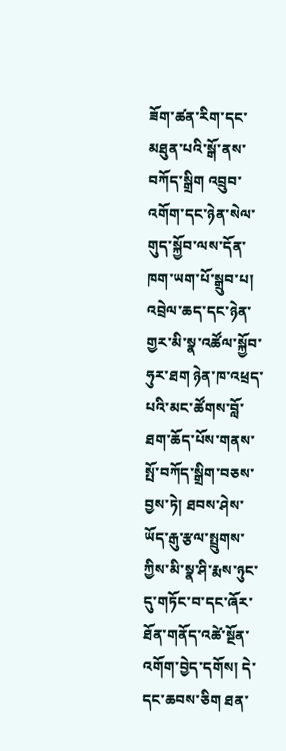ཟོག་ཚན་རིག་དང་མཐུན་པའི་སྒོ་ནས་བཀོད་སྒྲིག འབྲུབ་འགོག་དང་ཉེན་སེལ་གུད་སྐྱོབ་ལས་དོན་ཁག་ཡག་པོ་སྒྲུབ་པ། འབྲེལ་ཆད་དང་ཉེན་གྱར་མི་སྣ་འཚོལ་སྐྱོབ་ཧུར་ཐག ཉེན་ཁ་འཕྲད་པའི་མང་ཚོགས་བློ་ཐག་ཆོད་པོས་གནས་སྤོ་བཀོད་སྒྲིག་བཅས་བྱས་ཏེ། ཐབས་ཤེས་ཡོད་རྒུ་རྩལ་སྤྲུགས་ཀྱིས་མི་སྣ་ཤི་རྨས་ཉུང་དུ་གཏོང་བ་དང་ཞོར་ཐོན་གནོད་འཚེ་སྔོན་འགོག་བྱེད་དགོས། དེ་དང་ཆབས་ཅིག ཐན་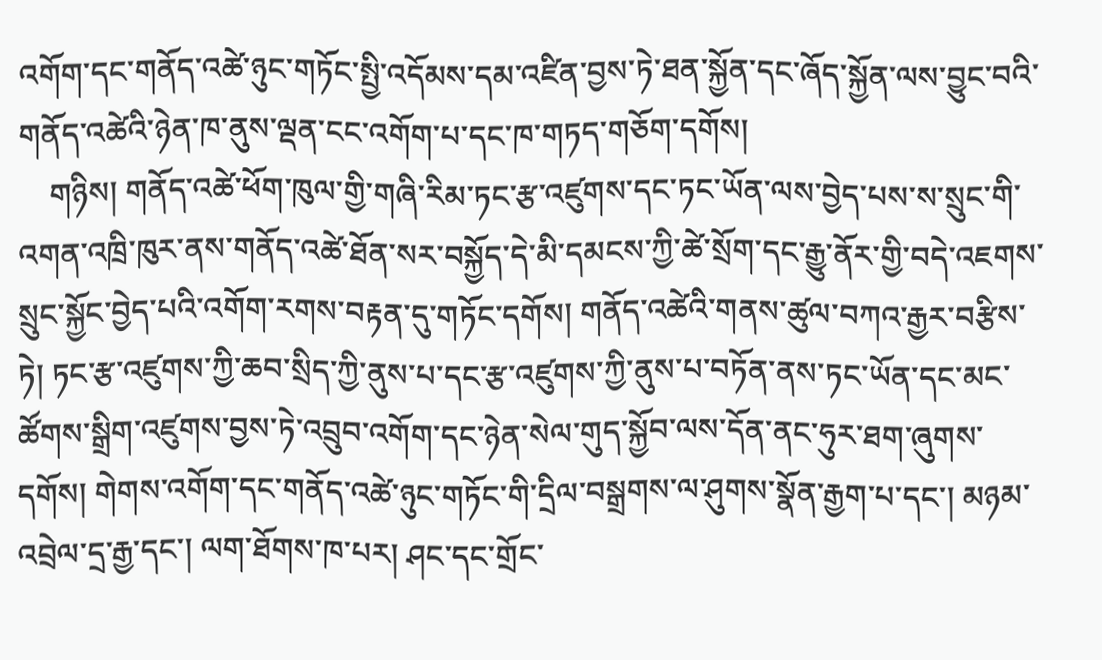འགོག་དང་གནོད་འཚེ་ཉུང་གཏོང་སྤྱི་འདོམས་དམ་འཛིན་བྱས་ཏེ་ཐན་སྐྱོན་དང་ཞོད་སྐྱོན་ལས་བྱུང་བའི་གནོད་འཚེའི་ཉེན་ཁ་ནུས་ལྡན་ངང་འགོག་པ་དང་ཁ་གཏད་གཅོག་དགོས།
    གཉིས། གནོད་འཚེ་ཕོག་ཁུལ་གྱི་གཞི་རིམ་ཏང་རྩ་འཛུགས་དང་ཏང་ཡོན་ལས་བྱེད་པས་ས་སྲུང་གི་འགན་འཁྲི་ཁུར་ནས་གནོད་འཚེ་ཐོན་སར་བསྐྱོད་དེ་མི་དམངས་ཀྱི་ཚེ་སྲོག་དང་རྒྱུ་ནོར་གྱི་བདེ་འཇགས་སྲུང་སྐྱོང་བྱེད་པའི་འགོག་རགས་བརྟན་དུ་གཏོང་དགོས། གནོད་འཚེའི་གནས་ཚུལ་བཀའ་རྒྱར་བརྩིས་ཏེ། ཏང་རྩ་འཛུགས་ཀྱི་ཆབ་སྲིད་ཀྱི་ནུས་པ་དང་རྩ་འཛུགས་ཀྱི་ནུས་པ་བཏོན་ནས་ཏང་ཡོན་དང་མང་ཚོགས་སྒྲིག་འཛུགས་བྱས་ཏེ་འབྲུབ་འགོག་དང་ཉེན་སེལ་གུད་སྐྱོབ་ལས་དོན་ནང་ཧུར་ཐག་ཞུགས་དགོས། གེགས་འགོག་དང་གནོད་འཚེ་ཉུང་གཏོང་གི་དྲིལ་བསྒྲགས་ལ་ཤུགས་སྣོན་རྒྱག་པ་དང་། མཉམ་འབྲེལ་དྲ་རྒྱ་དང་། ལག་ཐོགས་ཁ་པར། ཤང་དང་གྲོང་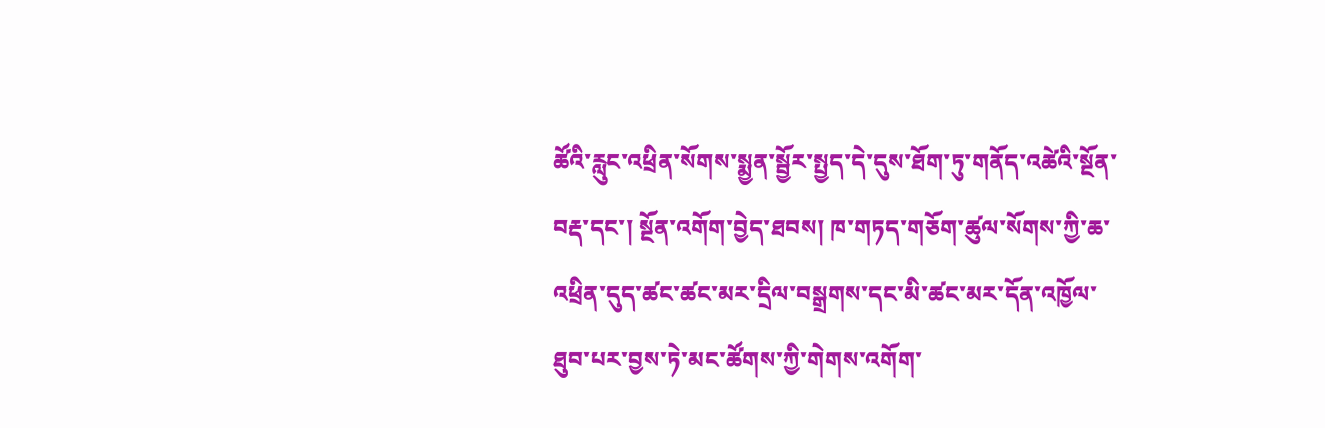ཚོའི་རླུང་འཕྲིན་སོགས་སྨྱན་སྦྱོར་སྤྱད་དེ་དུས་ཐོག་ཏུ་གནོད་འཚེའི་སྔོན་བརྡ་དང་། སྔོན་འགོག་བྱེད་ཐབས། ཁ་གཏད་གཅོག་ཚུལ་སོགས་ཀྱི་ཆ་འཕྲིན་དུད་ཚང་ཚང་མར་དྲིལ་བསྒྲགས་དང་མི་ཚང་མར་དོན་འཁྱོལ་ཐུབ་པར་བྱས་ཏེ་མང་ཚོགས་ཀྱི་གེགས་འགོག་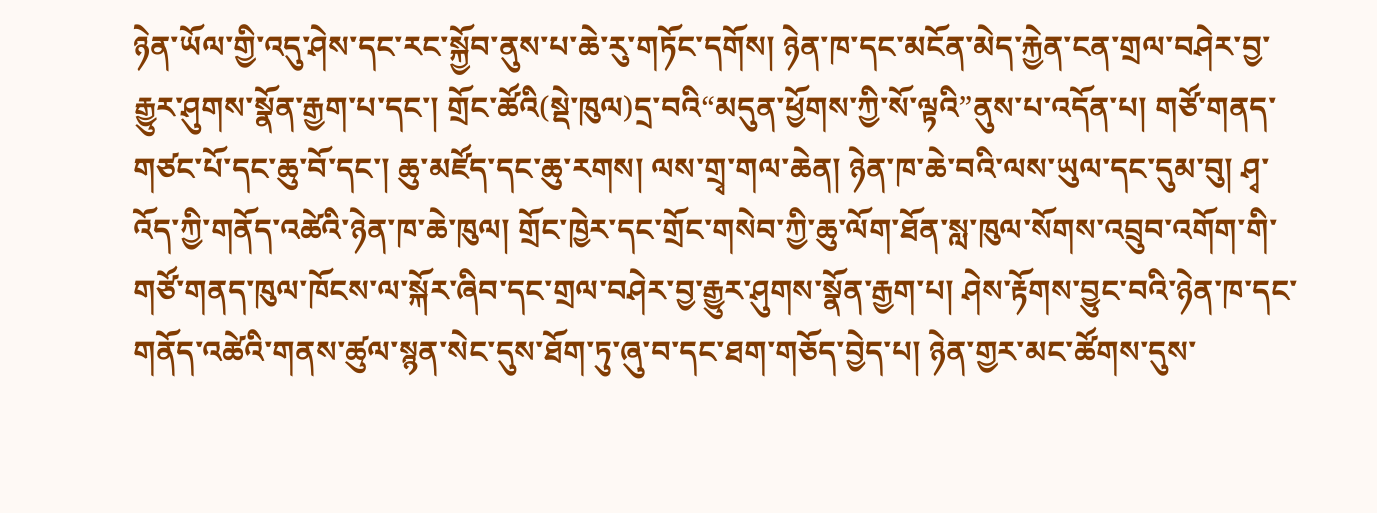ཉེན་ཡོལ་གྱི་འདུ་ཤེས་དང་རང་སྐྱོབ་ནུས་པ་ཆེ་རུ་གཏོང་དགོས། ཉེན་ཁ་དང་མངོན་མེད་རྐྱེན་ངན་གྲལ་བཤེར་བྱ་རྒྱུར་ཤུགས་སྣོན་རྒྱག་པ་དང་། གྲོང་ཚོའི(སྡེ་ཁུལ)དྲ་བའི“མདུན་ཕྱོགས་ཀྱི་སོ་ལྟའི”ནུས་པ་འདོན་པ། གཙོ་གནད་གཙང་པོ་དང་ཆུ་བོ་དང་། ཆུ་མཛོད་དང་ཆུ་རགས། ལས་གྲྭ་གལ་ཆེན། ཉེན་ཁ་ཆེ་བའི་ལས་ཡུལ་དང་དུམ་བུ། ཤྭ་འོད་ཀྱི་གནོད་འཚེའི་ཉེན་ཁ་ཆེ་ཁུལ། གྲོང་ཁྱེར་དང་གྲོང་གསེབ་ཀྱི་ཆུ་ལོག་ཐོན་སླ་ཁུལ་སོགས་འབྲུབ་འགོག་གི་གཙོ་གནད་ཁུལ་ཁོངས་ལ་སྐོར་ཞིབ་དང་གྲལ་བཤེར་བྱ་རྒྱུར་ཤུགས་སྣོན་རྒྱག་པ། ཤེས་རྟོགས་བྱུང་བའི་ཉེན་ཁ་དང་གནོད་འཚེའི་གནས་ཚུལ་སྙན་སེང་དུས་ཐོག་ཏུ་ཞུ་བ་དང་ཐག་གཅོད་བྱེད་པ། ཉེན་གྱར་མང་ཚོགས་དུས་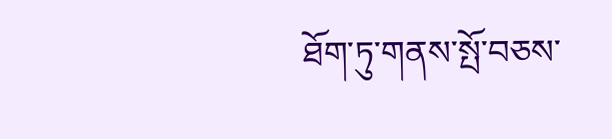ཐོག་ཏུ་གནས་སྤོ་བཅས་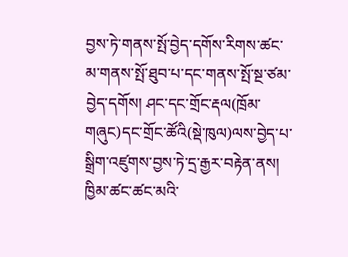བྱས་ཏེ་གནས་སྤོ་བྱེད་དགོས་རིགས་ཚང་མ་གནས་སྤོ་ཐུབ་པ་དང་གནས་སྤོ་སྔ་ཙམ་བྱེད་དགོས། ཤང་དང་གྲོང་རྡལ(ཁྲོམ་གཞུང)དང་གྲོང་ཚོའི(སྡེ་ཁུལ)ལས་བྱེད་པ་སྒྲིག་འཛུགས་བྱས་ཏེ་དྲ་རྒྱར་བརྟེན་ནས། ཁྱིམ་ཚང་ཚང་མའི་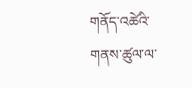གནོད་འཚེའི་གནས་ཚུལ་ལ་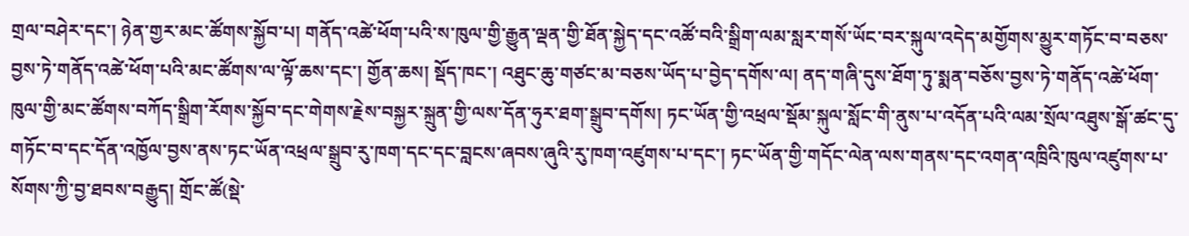གྲལ་བཤེར་དང་། ཉེན་གྱར་མང་ཚོགས་སྐྱོབ་པ། གནོད་འཚེ་ཕོག་པའི་ས་ཁུལ་གྱི་རྒྱུན་ལྡན་གྱི་ཐོན་སྐྱེད་དང་འཚོ་བའི་སྒྲིག་ལམ་སླར་གསོ་ཡོང་བར་སྐུལ་འདེད་མགྱོགས་མྱུར་གཏོང་བ་བཅས་བྱས་ཏེ་གནོད་འཚེ་ཕོག་པའི་མང་ཚོགས་ལ་ལྟོ་ཆས་དང་། གྱོན་ཆས། སྡོད་ཁང་། འཐུང་ཆུ་གཙང་མ་བཅས་ཡོད་པ་བྱེད་དགོས་ལ། ནད་གཞི་དུས་ཐོག་ཏུ་སྨན་བཅོས་བྱས་ཏེ་གནོད་འཚེ་ཕོག་ཁུལ་གྱི་མང་ཚོགས་བཀོད་སྒྲིག་རོགས་སྐྱོབ་དང་གེགས་རྗེས་བསྐྱར་སྐྲུན་གྱི་ལས་དོན་ཧུར་ཐག་སྒྲུབ་དགོས། ཏང་ཡོན་གྱི་འཕྲལ་སྡོམ་སྐུལ་སློང་གི་ནུས་པ་འདོན་པའི་ལམ་སྲོལ་འཐུས་སྒོ་ཚང་དུ་གཏོང་བ་དང་དོན་འཁྱོལ་བྱས་ནས་ཏང་ཡོན་འཕྲལ་སྒྲུབ་རུ་ཁག་དང་དང་བླངས་ཞབས་ཞུའི་རུ་ཁག་འཛུགས་པ་དང་། ཏང་ཡོན་གྱི་གདོང་ལེན་ལས་གནས་དང་འགན་འཁྲིའི་ཁུལ་འཛུགས་པ་སོགས་ཀྱི་བྱ་ཐབས་བརྒྱུད། གྲོང་ཚོ(སྡེ་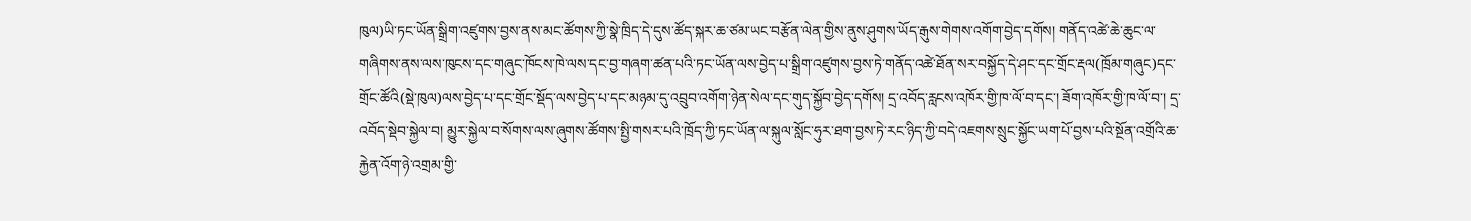ཁུལ)ཡི་ཏང་ཡོན་སྒྲིག་འཛུགས་བྱས་ནས་མང་ཚོགས་ཀྱི་སྣེ་ཁྲིད་དེ་དུས་ཚོད་སྐར་ཆ་ཙམ་ཡང་བརྩོན་ལེན་གྱིས་ནུས་ཤུགས་ཡོད་རྒུས་གེགས་འགོག་བྱེད་དགོས། གནོད་འཚེ་ཆེ་ཆུང་ལ་གཞིགས་ནས་ལས་ཁུངས་དང་གཞུང་ཁོངས་ཁེ་ལས་དང་བྱ་གཞག་ཚན་པའི་ཏང་ཡོན་ལས་བྱེད་པ་སྒྲིག་འཛུགས་བྱས་ཏེ་གནོད་འཚེ་ཐོན་སར་བསྐྱོད་དེ་ཤང་དང་གྲོང་རྡལ(ཁྲོམ་གཞུང)དང་གྲོང་ཚོའི(སྡེ་ཁུལ)ལས་བྱེད་པ་དང་གྲོང་སྡོད་ལས་བྱེད་པ་དང་མཉམ་དུ་འབྲུབ་འགོག་ཉེན་སེལ་དང་གུད་སྐྱོབ་བྱེད་དགོས། དྲ་འབོད་རླངས་འཁོར་གྱི་ཁ་ལོ་བ་དང་། ཟོག་འཁོར་གྱི་ཁ་ལོ་བ་། དྲ་འབོད་སྡེབ་སྐྱེལ་བ། མྱུར་སྐྱེལ་བ་སོགས་ལས་ཞུགས་ཚོགས་སྤྱི་གསར་པའི་ཁྲོད་ཀྱི་ཏང་ཡོན་ལ་སྐུལ་སློང་ཧུར་ཐག་བྱས་ཏེ་རང་ཉིད་ཀྱི་བདེ་འཇགས་སྲུང་སྐྱོང་ཡག་པོ་བྱས་པའི་སྔོན་འགྲོའི་ཆ་རྐྱེན་འོག་ཉེ་འགྲམ་གྱི་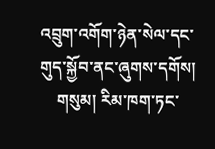འབྲུག་འགོག་ཉེན་སེལ་དང་གུད་སྐྱོབ་ནང་ཞུགས་དགོས།
    གསུམ། རིམ་ཁག་ཏང་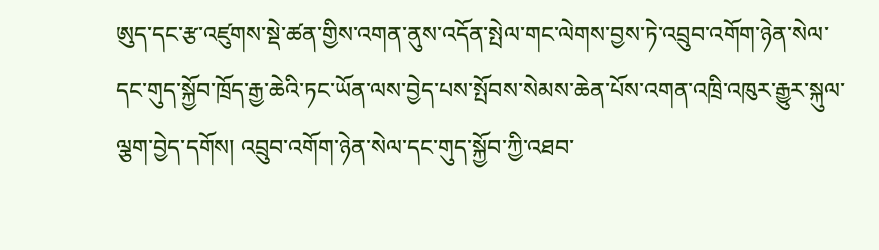ཨུད་དང་རྩ་འཛུགས་སྡེ་ཚན་གྱིས་འགན་ནུས་འདོན་སྤེལ་གང་ལེགས་བྱས་ཏེ་འབྲུབ་འགོག་ཉེན་སེལ་དང་གུད་སྐྱོབ་ཁྲོད་རྒྱ་ཆེའི་ཏང་ཡོན་ལས་བྱེད་པས་སྤོབས་སེམས་ཆེན་པོས་འགན་འཁྲི་འཁུར་རྒྱུར་སྐུལ་ལྕག་བྱེད་དགོས། འབྲུབ་འགོག་ཉེན་སེལ་དང་གུད་སྐྱོབ་ཀྱི་འཐབ་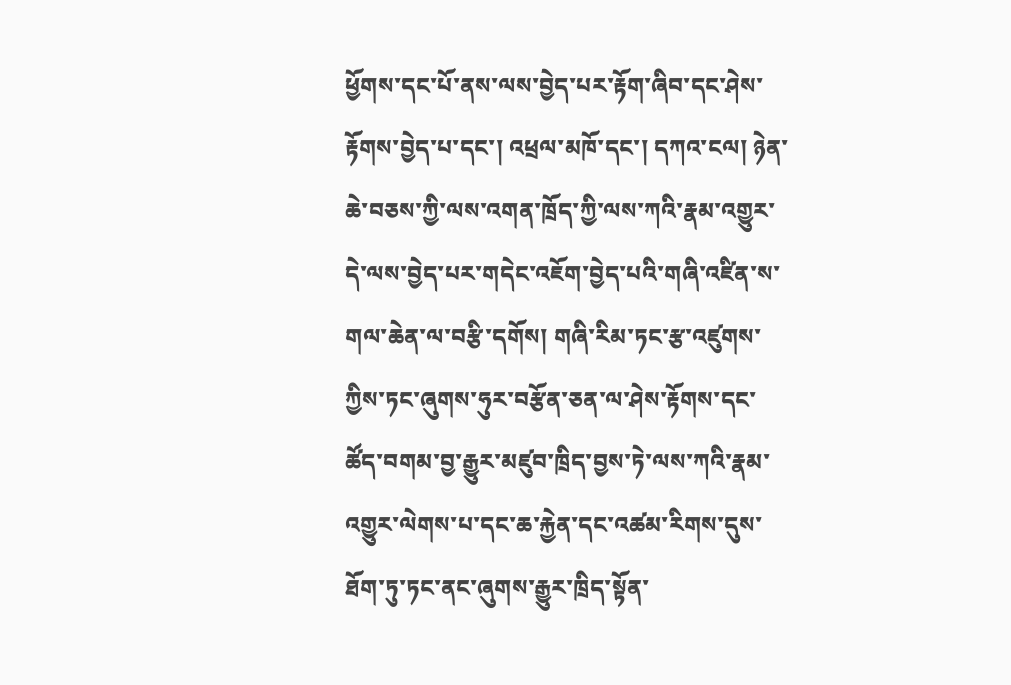ཕྱོགས་དང་པོ་ནས་ལས་བྱེད་པར་རྟོག་ཞིབ་དང་ཤེས་རྟོགས་བྱེད་པ་དང་། འཕྲལ་མཁོ་དང་། དཀའ་ངལ། ཉེན་ཆེ་བཅས་ཀྱི་ལས་འགན་ཁྲོད་ཀྱི་ལས་ཀའི་རྣམ་འགྱུར་དེ་ལས་བྱེད་པར་གདེང་འཇོག་བྱེད་པའི་གཞི་འཛིན་ས་གལ་ཆེན་ལ་བརྩི་དགོས། གཞི་རིམ་ཏང་རྩ་འཛུགས་ཀྱིས་ཏང་ཞུགས་ཧུར་བརྩོན་ཅན་ལ་ཤེས་རྟོགས་དང་ཚོད་བགམ་བྱ་རྒྱུར་མཛུབ་ཁྲིད་བྱས་ཏེ་ལས་ཀའི་རྣམ་འགྱུར་ལེགས་པ་དང་ཆ་རྐྱེན་དང་འཚམ་རིགས་དུས་ཐོག་ཏུ་ཏང་ནང་ཞུགས་རྒྱུར་ཁྲིད་སྟོན་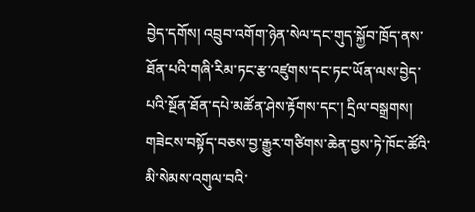བྱེད་དགོས། འབྲུབ་འགོག་ཉེན་སེལ་དང་གུད་སྐྱོབ་ཁྲོད་ནས་ཐོན་པའི་གཞི་རིམ་ཏང་རྩ་འཛུགས་དང་ཏང་ཡོན་ལས་བྱེད་པའི་སྔོན་ཐོན་དཔེ་མཚོན་ཤེས་རྟོགས་དང་། དྲིལ་བསྒྲགས། གཟེངས་བསྟོད་བཅས་བྱ་རྒྱུར་གཙིགས་ཆེན་བྱས་ཏེ་ཁོང་ཚོའི་མི་སེམས་འགུལ་བའི་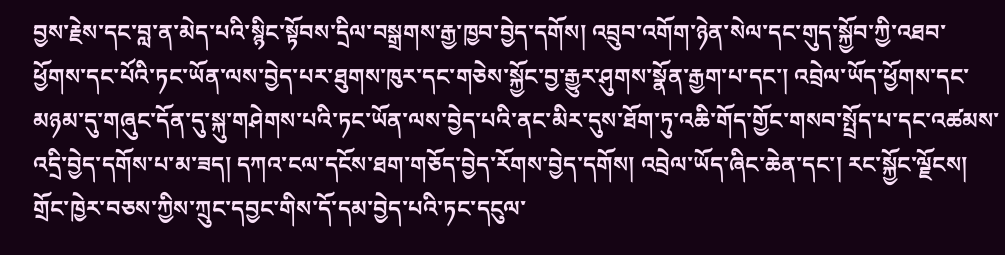བྱས་རྗེས་དང་བླ་ན་མེད་པའི་སྙིང་སྟོབས་དྲིལ་བསྒྲགས་རྒྱ་ཁྱབ་བྱེད་དགོས། འབྲུབ་འགོག་ཉེན་སེལ་དང་གུད་སྐྱོབ་ཀྱི་འཐབ་ཕྱོགས་དང་པོའི་ཏང་ཡོན་ལས་བྱེད་པར་ཐུགས་ཁུར་དང་གཅེས་སྐྱོང་བྱ་རྒྱུར་ཤུགས་སྣོན་རྒྱག་པ་དང་། འབྲེལ་ཡོད་ཕྱོགས་དང་མཉམ་དུ་གཞུང་དོན་དུ་སྐུ་གཤེགས་པའི་ཏང་ཡོན་ལས་བྱེད་པའི་ནང་མིར་དུས་ཐོག་ཏུ་འཆི་གོད་གྱོང་གསབ་སྤྲོད་པ་དང་འཚམས་འདྲི་བྱེད་དགོས་པ་མ་ཟད། དཀའ་ངལ་དངོས་ཐག་གཅོད་བྱེད་རོགས་བྱེད་དགོས། འབྲེལ་ཡོད་ཞིང་ཆེན་དང་། རང་སྐྱོང་ལྗོངས། གྲོང་ཁྱེར་བཅས་ཀྱིས་ཀྲུང་དབྱང་གིས་དོ་དམ་བྱེད་པའི་ཏང་དངུལ་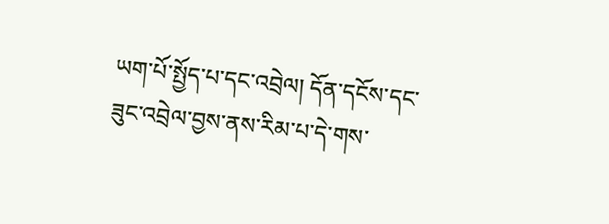ཡག་པོ་སྤྱོད་པ་དང་འབྲེལ། དོན་དངོས་དང་ཟུང་འབྲེལ་བྱས་ནས་རིམ་པ་དེ་གས་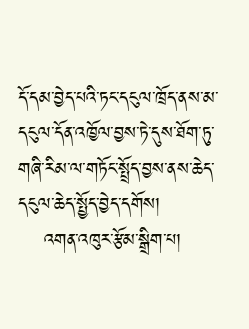དོ་དམ་བྱེད་པའི་ཏང་དངུལ་ཁྲོད་ནས་མ་དངུལ་དོན་འཁྱོལ་བྱས་ཏེ་དུས་ཐོག་ཏུ་གཞི་རིམ་ལ་གཏོང་སྤྲོད་བྱས་ནས་ཆེད་དངུལ་ཆེད་སྤྱོད་བྱེད་དགོས།
    འགན་འཁུར་རྩོམ་སྒྲིག་པ།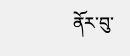ནོར་བུ་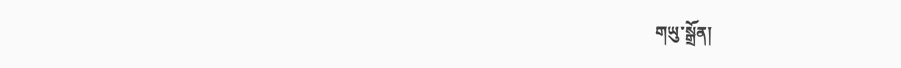གཡུ་སྒྲོན།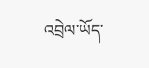འབྲེལ་ཡོད་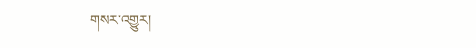གསར་འགྱུར།